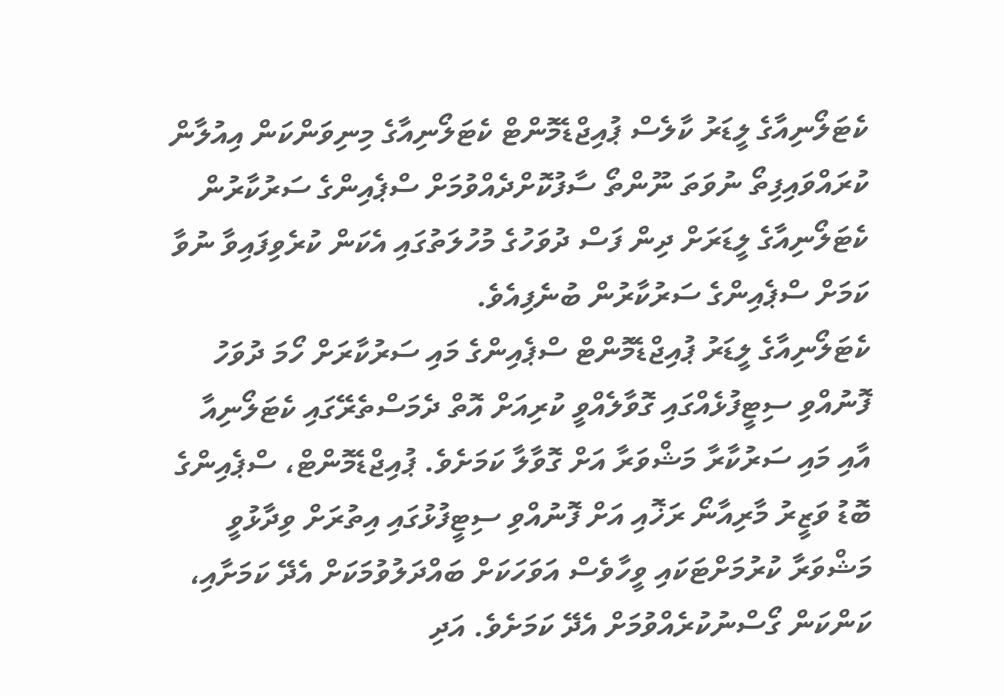ކެޓަލޯނިއާގެ ލީޑަރު ކާލެސް ޕުއިޖްޑެމޮންޓް ކެޓަލޯނިއާގެ މިނިވަންކަން އިއުލާން ކުރައްވައިފިތޯ ނުވަތަ ނޫންތޯ ސާފުކޮށްދެއްވުމަށް ސްޕެއިންގެ ސަރުކާރުން ކެޓަލޯނިއާގެ ލީޑަރަށް ދިން ފަސް ދުވަހުގެ މުހުލަތުގައި އެކަން ކުރެވިފައިވާ ނުވާ ކަމަށް ސްޕެއިންގެ ސަރުކާރުން ބުނެފިއެވެ.
ކެޓަލޯނިއާގެ ލީޑަރު ޕުއިޖްޑެމޮންޓް ސްޕެއިންގެ މައި ސަރުކާރަށް ހޯމަ ދުވަހު ފޮނުއްވި ސިޓީފުޅެއްގައި ގޮވާލެއްވީ ކުރިއަށް އޮތް ދެމަސްތެރޭގައި ކެޓަލޯނިއާ އާއި މައި ސަރުކާރާ މަޝްވަރާ އަށް ގޮވާލާ ކަމަށެވެ. ޕުއިޖްޑެމޮންޓް، ސްޕެއިންގެ ބޮޑު ވަޒީރު މާރިއާނޯ ރަޚޮއި އަށް ފޮނުއްވި ސިޓީފުޅުގައި އިތުރަށް ވިދާޅުވީ މަޝްވަރާ ކުރުމަށްޓަކައި ވީހާވެސް އަވަހަކަށް ބައްދަލުވުމަކަށް އެދޭ ކަމަށާއި، ކަންކަން ގޯސްނުކުރެއްވުމަށް އެދޭ ކަމަށެވެ. އަދި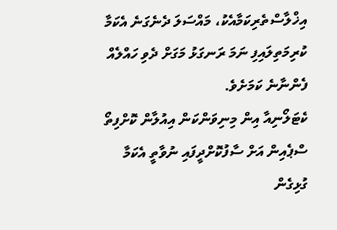އިޚްލާސްތެރިކަމާއެކު، މައްސަލަ ދެނެގަނެ އެކަމާ ކުރިމަތިލައިފި ނަމަ ރަނގަޅު މަގަށް ދެވި ހައްލެއް ފެންނާނެ ކަމަށެވެ.
ކެޓަލޯނިއާ އިން މިނިވަންކަން އިއުލާން ކޮށްފިތޯ ސްޕެއިން އަށް ސާފުކޮށްދީފައި ނުވާތީ އެކަމާ ގުޅިގެން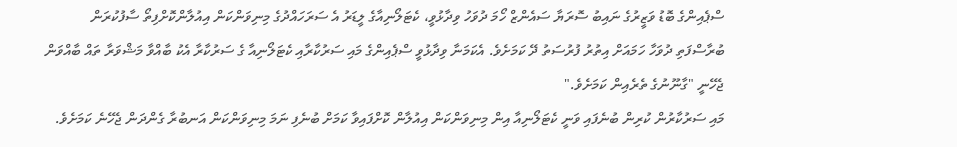ސްޕެއިންގެ ބޮޑު ވަޒީރުގެ ނައިބު ސޮރަޔާ ސައެންޒް ހޯމަ ދުވަހު ވިދާޅުވީ، ކެޓަލޯނިއާގެ ލީޑަރު އެ ސަރަހައްދުގެ މިނިވަންކަން އިއުލާންކޮށްފިތޯ ސާފުކުރަން ބުރާސްފަތި ދުވަހާ ހަމައަށް އިތުރު ފުރުސަތު ދޭ ކަމަށެވެ. އެކަމަނާ ވިދާޅުވީ ސްޕެއިންގެ މައި ސަރުކާރާއި ކެޓަލޯނިއާ ގެ ސަރުކާރާ އެކު ބާއްވާ މަޝްވަރާ ތައް ބާއްވަން ޖެހޭނީ "ގާނޫނުގެ ތެރެއިން ކަމަށެވެ."
މައި ސަރުކާރުން ކުރިން ބުނެފައި ވަނީ ކެޓަލޯނިއާ އިން މިނިވަންކަން އިއުލާން ކޮށްފައިވާ ކަމަށް ބުނެފި ނަމަ މިނިވަންކަން އަނބުރާ ގެންދަން ޖެހޭނެ ކަމަށެވެ.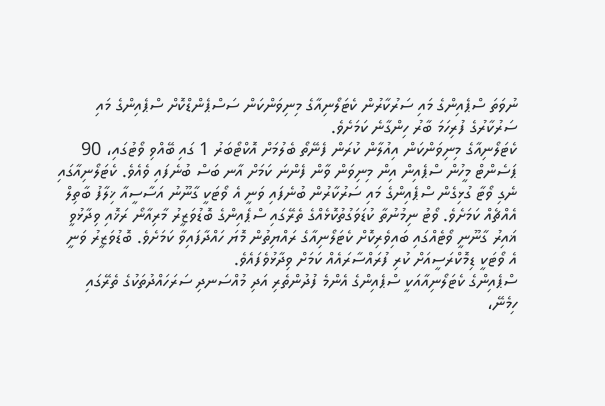ނުވަތަ ސްޕެއިންގެ މައި ސަރުކާރުން ކެޓަލޯނިއާގެ މިނިވަންކަން ސަސްޕެންޑްކޮށް ސްޕެއިންގެ މައި ސަރުކާރުގެ ފުރިހަމަ ބާރު ހިންގާނެ ކަމަށެވެ.
ކެޓަލޯނިއާގެ މިނިވަންކަން އިއުލާން ކުރަން ފެނޭތޯ ބެލުމަށް އޮކްޓޯބަރު 1 ގައި ބޭއްވި ވޯޓުގައި، 90 ޕަސެންޓް މީހުން ސްޕެއިން އިން މިނިވަން ވާން ފެންނަ ކަމަށް އާނ ބަސް ބުނެފައި ވެއެވެ. ކެޓަލޯނިއާގައި ނެގި ވޯޓާ ގުޅިގެން ސްޕެއިންގެ މައި ސަރުކާރުން ބުނެފައި ވަނީ އެ ވޯޓަކީ ގާނޫނު އަސާސީއާ ޚިލާފު ބާތިލް އެއްޗެއް ކަމަށެވެ. ވޯޓު ނިމުނުތާ ކުޑަވަގުތުކޮޅެއްގެ ތެރޭގައި ސްޕެއިންގެ ބޮޑުވަޒީރު މާރިއާނޯ ރަޚޮއި ވިދާޅުވީ ޣައިރު ގާނޫނީ ވޯޓެއްގައި ބައިވެރިކޮށް ކެޓަލޯނިއާގެ ރައްޔިތުން މޮޔަ ހައްދާފައިވާ ކަމަށެވެ. ބޮޑުވަޒީރު ވަނީ އެ ވޯޓަކީ ޑިމޮކްރަސީއަށް ކުރި ފުރައްސާރައެއް ކަމަށް ވިދާޅުވެފައެވެ.
ސްޕެއިންގެ ކެޓަލޯނިއާއަކީ ސްޕެއިންގެ އެންމެ ފުދުންތެރި އަދި މުއްސަނދި ސަރަހައްދުތަކުގެ ތެރޭގައި ހިމެނޭ،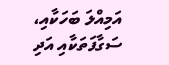އަމިއްލަ ބަހަކާއި، ސަގާފަތަކާއި އަދި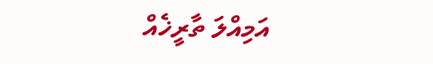އަމިއްލަ ތާރީޚެއް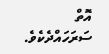އޮތް ސަރަހައްދެކެވެ.